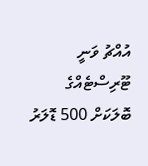އުއްޗު ވަނީ ޓޫރިސްޓެއްގެ ބޮލަކަށް 500 ޑޮލަރު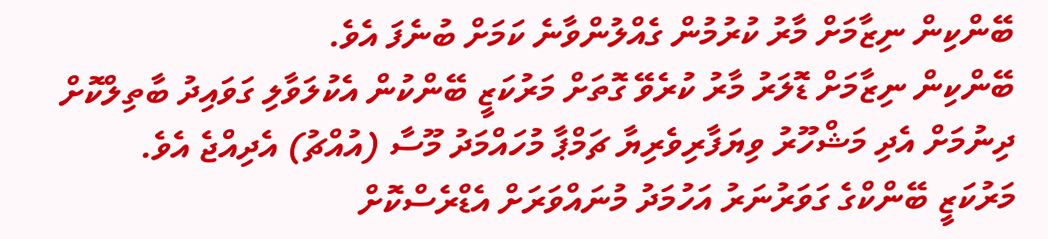ބޭންކިން ނިޒާމަށް މާރު ކުރުމުން ގެއްލުންވާނެ ކަމަށް ބުނެފަ އެވެ.
ބޭންކިން ނިޒާމަށް ޑޮލަރު މާރު ކުރެވޭ ގޮތަށް މަރުކަޒީ ބޭންކުން އެކުލަވާލި ގަވައިދު ބާތިލްކޮށް ދިނުމަށް އެދި މަޝްހޫރު ވިޔަފާރިވެރިޔާ ޗަމްޕާ މުހައްމަދު މޫސާ (އުއްޗު) އެދިއްޖެ އެވެ.
މަރުކަޒީ ބޭންކްގެ ގަވަރުނަރު އަހުމަދު މުނައްވަރަށް އެޑްރެސްކޮށް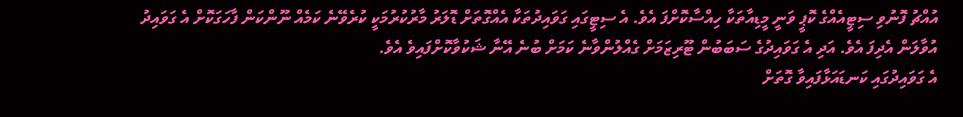އުއްޗު ފޮނުވި ސިޓީއެއްގެ ކޮޕީ ވަނީ މީޑިއާތަކާ ހިއްސާކޮށްފަ އެވެ. އެ ސިޓީގައި ގަވައިދުތަކާ އެއްގޮތަށް ޑޮލަރު މާރުކުރުމަކީ ކުރެވޭނެ ކަމެއް ނޫންކަން ފާހަގަކޮށް އެ ގަވައިދު އުވާލަން އެދިފަ އެވެ. އަދި އެ ގަވައިދުގެ ސަބަބުން ޓޫރިޒަމަށް ގެއްލުންވާނެ ކަމަށް ބުނެ އޭނާ ޝަކުވާކޮށްފައިވެ އެވެ.
އެ ގަވައިދުގައި ކަނޑައަޅާފައިވާ ގޮތަށް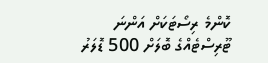ކޮންމެ ރިސޯޓަކަށް އަންނަ ޓޫރިސްޓެއްގެ ބޮލަށް 500 ޑޮލަރު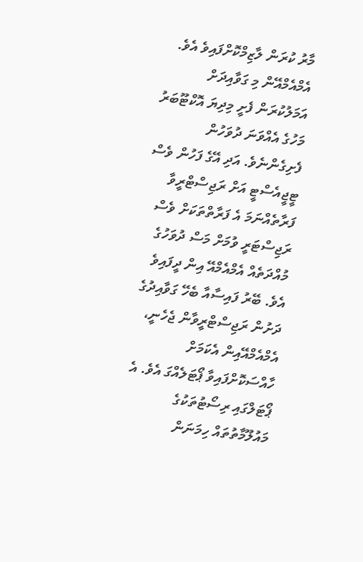މާރު ކުރަން ލާޒިމްކޮށްފައިވެ އެވެ.
އެމްއެމްއޭން މި ގަވާއިދަށް އަމަލުކުރަން ފެށީ މިދިޔަ އޮކްޓޫބަރު މަހުގެ އެއްވަނަ ދުވަހުން ފެށިގެންނެވެ. އަދި އޭގެ ފަހުން ވެސް ޓީޖީއެސްޓީ އަށް ރަޖިސްޓްރީވާ ފަރާތެއްނަމަ އެ ފަރާތްތަކަށް ވެސް ރަޖިސްޓަރީ ވުމަށް މަސް ދުވަހުގެ މުއްދަތެއް އެމްއެމްއޭ އިން ދީފައިވެ އެވެ. ބޭރު ފައިސާއާ ބެހޭ ގަވާއިދުގެ ދަށުން ރަޖިސްޓްރީވާން ޖެހެނީ، އެމްއެމްއޭއިން އެކަމަށް ހާއްސަކޮށްފައިވާ ޕޯޓަލެއްގަ އެވެ. އެ ޕޯޓަލްގައި ރިސޯޓުތަކުގެ މައުލޫމާތުތައް ހިމަނަން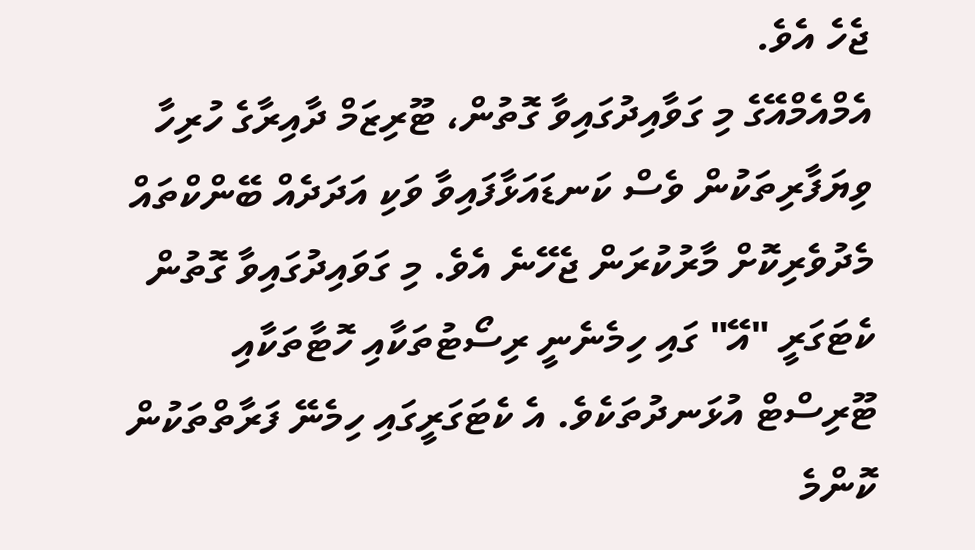ޖެހެ އެވެ.
އެމްއެމްއޭގެ މި ގަވާއިދުގައިވާ ގޮތުން، ޓޫރިޒަމް ދާއިރާގެ ހުރިހާ ވިޔަފާރިތަކުން ވެސް ކަނޑައަޅާފައިވާ ވަކި އަދަދެއް ބޭންކްތައް މެދުވެރިކޮށް މާރުކުރަން ޖެހޭނެ އެވެ. މި ގަވައިދުގައިވާ ގޮތުން ކެޓަގަރީ "އޭ" ގައި ހިމެނެނީ ރިސޯޓުތަކާއި ހޮޓާތަކާއި ޓޫރިސްޓް އުޅަނދުތަކެވެ. އެ ކެޓަގަރީގައި ހިމެނޭ ފަރާތްތަކުން ކޮންމެ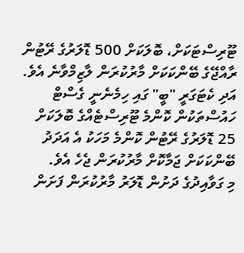ޓޫރިސްޓަކަށް، ބޮލަކަށް 500 ޑޮލަރުގެ ރޭޓުން ރާއްޖޭގެ ބޭންކަކަށް މާރުކުރަން ލާޒިމްވާނެ އެވެ. އަދި ކެޓަގަރީ "ބީ" ގައި ހިމެނެނީ ގެސްޓް ހައުސްތަކުން ކޮންމެ ޓޫރިސްޓެއްގެ ބޮލަކަށް 25 ޑޮލަރުގެ ރޭޓުން ކޮންމެ މަހަކު އެ އަދަދު ބޭންކަކަށް ޖަމާކޮށް މާރުކުރަން ޖެހެ އެވެ.
މި ގަވާއިދުގެ ދަށުން ޑޮލަރު މާރުކުރަން ފަށަން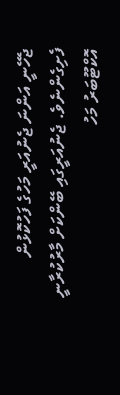ޖެހޭނީ އަންނަ ޖެނުއަރީ މަހުގެ ފަހުކޮޅުން ފެށިގެންނެވެ. ޖެނުއަރީގައި ބޭންކަށް މާރުކުރާނީ އޮކްޓޫބަރު މަހު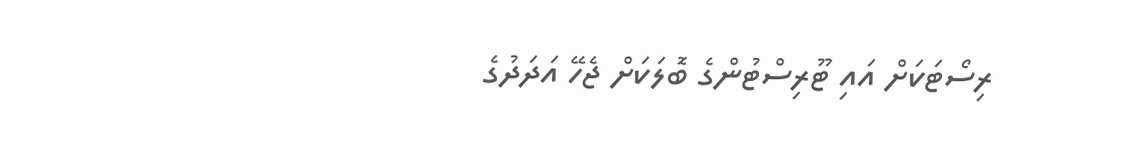ރިސޯޓަކަށް އައި ޓޫރިސްޓުންގެ ބޮލަކަށް ޖެހޭ އަދަދުގެ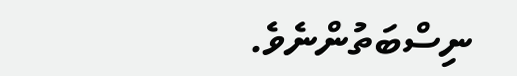ނިސްބަތުންނެވެ.